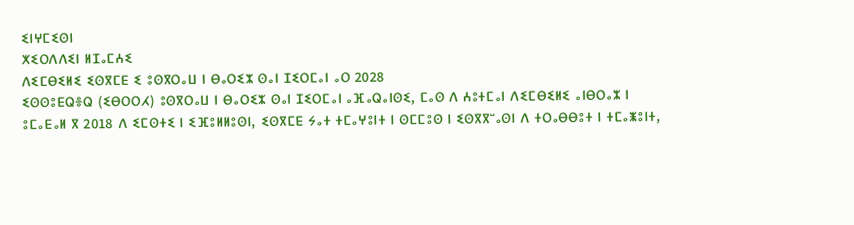ⵉⵏⵖⵎⵉⵙⵏ
ⵅⵉⵔⴷⴷⵉⵏ ⵍⵊⴰⵎⵄⵉ
ⴷⵉⵎⴱⵉⵍⵉ ⵉⵙⴳⵎⴹ ⵉ ⵓⵙⴳⵔⴰⵡ ⵏ ⴱⴰⵔⵉⵣ ⵙⴰⵏ ⵊⵉⵔⵎⴰⵏ ⴰⵔ 2028
ⵉⵙⵙⵓⴹⵕⴻⵕ (ⵉⴱⵔⵔⵃ) ⵓⵙⴳⵔⴰⵡ ⵏ ⴱⴰⵔⵉⵣ ⵙⴰⵏ ⵊⵉⵔⵎⴰⵏ ⴰⴼⴰⵕⴰⵏⵙⵉ, ⵎⴰⵙ ⴷ ⵄⵓⵜⵎⴰⵏ ⴷⵉⵎⴱⵉⵍⵉ ⴰⵏⴱⵔⴰⵣ ⵏ ⵓⵎⴰⴹⴰⵍ ⴳ 2018 ⴷ ⵉⵎⵙⵜⵉ ⵏ ⵉⴼⵓⵍⵍⵓⵙⵏ, ⵉⵙⴳⵎⴹ ⵢⴰⵜ ⵜⵎⴰⵖⵓⵏⵜ ⵏ ⵙⵎⵎⵓⵙ ⵏ ⵉⵙⴳⴳⵯⴰⵙⵏ ⴷ ⵜⵔⴰⴱⴱⵓⵜ ⵏ ⵜⵎⴰⵥⵓⵏⵜ,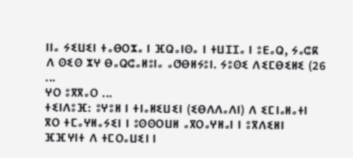ⵏⵏⴰ ⵢⵉⵡⵉⵏ ⵜⴰⴱⵔⵣⴰ ⵏ ⴼⵕⴰⵏⵙⴰ ⵏ ⵜⵡⵊⵊⴰ ⵏ ⵓⴹⴰⵕ, ⵢⴰⵛⴽ ⴷ ⵙⵉⵙ ⵣⵖ ⴱⴰⵕⵛⴰⵍⵓⵏⴰ ⴰⵚⴱⵍⵢⵓⵏ. ⵢⵓⵙⵉ ⴷⵉⵎⴱⵉⵍⵉ (26 ...
ⵖⵔ ⵓⴳⴳⴰⵔ ...
ⵜⵉⵏⴷⵓⴼ: ⵓⵖⵓⵍ ⵏ ⵜⵏⴰⵍⵉⵡⵉⵏ (ⵉⴱⴷⴷⴰⴷⵏ) ⴷ ⵉⵎⵏⴰⵍⴰⵜⵏ ⴳⵔ ⵜⵎⴰⵖⵍⴰⵢⵉⵏ ⵏ ⵓⵙⵙⵔⵡⵍ ⴰⴳⵔⴰⵖⵍⴰⵏ ⵏ ⵓⴳⴷⵉⵍⵏ
ⴼⴼⵖⵏⵜ ⴷ ⵜⵎⵔⴰⵡⵉⵏ ⵏ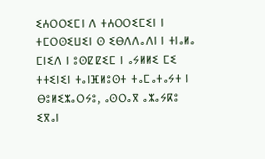ⵉⵄⵔⵔⵉⵎⵏ ⴷ ⵜⵄⵔⵔⵉⵎⵉⵏ ⵏ ⵜⵎⵔⵙⵉⵡⵉⵏ ⵙ ⵉⴱⴷⴷⴰⴷⵏ ⵏ ⵜⵏⴰⵍⴰ ⵎⵏⵉⴷ ⵏ ⵓⵙⵇⵇⵉⵎ ⵏ ⴰⵢⵍⵍⵉ ⵎⵉ ⵜⵜⵉⵏⵉⵏ ⵜⴰⵏⴼⵍⵓⵙⵜ ⵜⴰⵎⴰⵜⴰⵢⵜ ⵏ ⴱⵓⵍⵉⵣⴰⵔⵢⵓ, ⴰⵙⵔⴰⴳ ⴰⵣⴰⵢⴽⵓ ⵉⴳⴰⵏ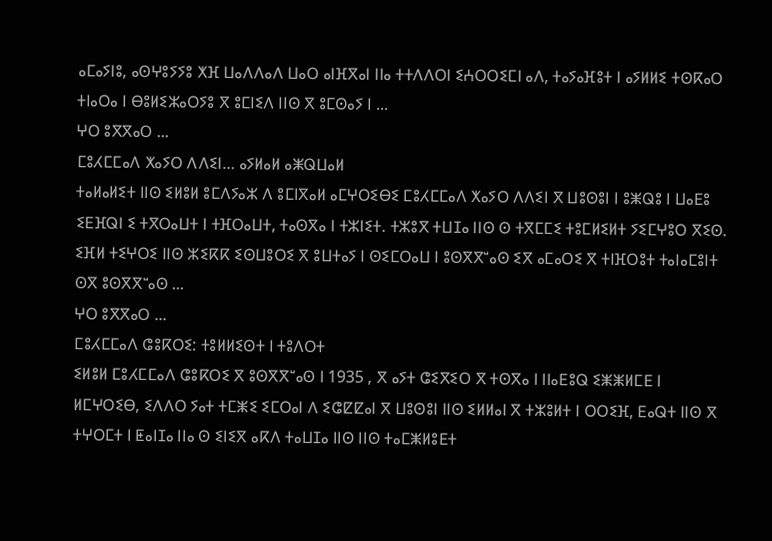ⴰⵎⴰⵢⵏⵓ, ⴰⵙⵖⵓⵢⵢⵓ ⵅⴼ ⵡⴰⴷⴷⴰⴷ ⵡⴰⵔ ⴰⵏⴼⴳⴰⵏ ⵏⵏⴰ ⵜⵜⴷⴷⵔⵏ ⵉⵄⵔⵔⵉⵎⵏ ⴰⴷ, ⵜⴰⵢⴰⴼⵓⵜ ⵏ ⴰⵢⵍⵍⵉ ⵜⵙⴽⴰⵔ ⵜⵏⴰⵔⴰ ⵏ ⴱⵓⵍⵉⵣⴰⵔⵢⵓ ⴳ ⵓⵎⵏⵉⴷ ⵏⵏⵙ ⴳ ⵓⵎⵙⴰⵢ ⵏ ...
ⵖⵔ ⵓⴳⴳⴰⵔ ...
ⵎⵓⵃⵎⵎⴰⴷ ⵅⴰⵢⵔ ⴷⴷⵉⵏ… ⴰⵢⵍⴰⵍ ⴰⵥⵕⵡⴰⵍ
ⵜⴰⵍⴰⵍⵉⵜ ⵏⵏⵙ ⵉⵍⵓⵍ ⵓⵎⴷⵢⴰⵣ ⴷ ⵓⵎⵏⴳⴰⵍ ⴰⵎⵖⵔⵉⴱⵉ ⵎⵓⵃⵎⵎⴰⴷ ⵅⴰⵢⵔ ⴷⴷⵉⵏ ⴳ ⵡⵓⵙⵓⵏ ⵏ ⵓⵥⵕⵓ ⵏ ⵡⴰⴹⵓ ⵉⴹⴼⵕⵏ ⵉ ⵜⴳⵔⴰⵡⵜ ⵏ ⵜⴼⵔⴰⵡⵜ, ⵜⴰⵙⴳⴰ ⵏ ⵜⵣⵏⵉⵜ. ⵜⵣⵓⴳ ⵜⵡⵊⴰ ⵏⵏⵙ ⵙ ⵜⴳⵎⵎⵉ ⵜⵓⵎⵍⵉⵍⵜ ⵢⵉⵎⵖⵓⵔ ⴳⵉⵙ. ⵉⴼⵍ ⵜⵉⵖⵔⵉ ⵏⵏⵙ ⵣⵉⴽⴽ ⵉⵙⵡⵓⵔⵉ ⴳ ⵓⵡⵜⴰⵢ ⵏ ⵙⵉⵎⵔⴰⵡ ⵏ ⵓⵙⴳⴳⵯⴰⵙ ⵉⴳ ⴰⵎⴰⵔⵉ ⴳ ⵜⵏⴼⵔⵓⵜ ⵜⴰⵏⴰⵎⵓⵏⵜ ⵙⴳ ⵓⵙⴳⴳⵯⴰⵙ ...
ⵖⵔ ⵓⴳⴳⴰⵔ ...
ⵎⵓⵃⵎⵎⴰⴷ ⵛⵓⴽⵔⵉ: ⵜⵓⵍⵍⵉⵙⵜ ⵏ ⵜⵓⴷⵔⵜ
ⵉⵍⵓⵍ ⵎⵓⵃⵎⵎⴰⴷ ⵛⵓⴽⵔⵉ ⴳ ⵓⵙⴳⴳⵯⴰⵙ ⵏ 1935 , ⴳ ⴰⵢⵜ ⵛⵉⴳⵉⵔ ⴳ ⵜⵙⴳⴰ ⵏ ⵏⵏⴰⴹⵓⵕ ⵉⵥⵥⵍⵎⴹ ⵏ ⵍⵎⵖⵔⵉⴱ, ⵉⴷⴷⵔ ⵢⴰⵜ ⵜⵎⵥⵉ ⵉⵎⵔⴰⵏ ⴷ ⵉⵛⵇⵇⴰⵏ ⴳ ⵡⵓⵙⵓⵏ ⵏⵏⵙ ⵉⵍⵍⴰⵏ ⴳ ⵜⵣⵓⵍⵜ ⵏ ⵔⵔⵉⴼ, ⴹⴰⵕⵜ ⵏⵏⵙ ⴳ ⵜⵖⵔⵎⵜ ⵏ ⵟⴰⵏⵊⴰ ⵏⵏⴰ ⵙ ⵉⵏⵉⴳ ⴰⴽⴷ ⵜⴰⵡⵊⴰ ⵏⵏⵙ ⵏⵏⵙ ⵜⴰⵎⵥⵍⵓⴹⵜ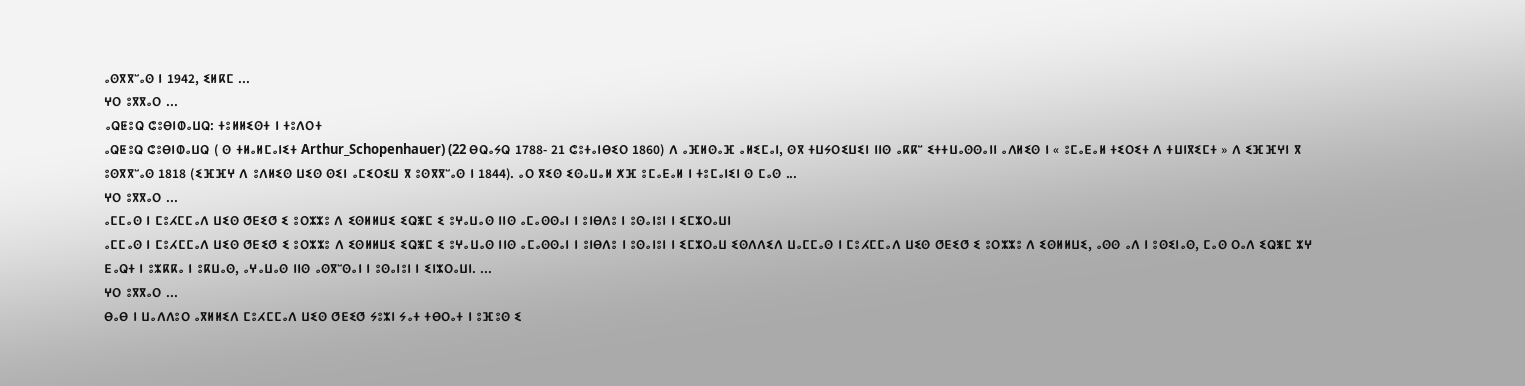ⴰⵙⴳⴳⵯⴰⵙ ⵏ 1942, ⵉⵍⴽⵎ ...
ⵖⵔ ⵓⴳⴳⴰⵔ ...
ⴰⵕⵟⵓⵕ ⵛⵓⴱⵏⵀⴰⵡⵕ: ⵜⵓⵍⵍⵉⵙⵜ ⵏ ⵜⵓⴷⵔⵜ
ⴰⵕⵟⵓⵕ ⵛⵓⴱⵏⵀⴰⵡⵕ ( ⵙ ⵜⵍⴰⵍⵎⴰⵏⵉⵜ Arthur_Schopenhauer) (22 ⴱⵕⴰⵢⵕ 1788- 21 ⵛⵓⵜⴰⵏⴱⵉⵔ 1860) ⴷ ⴰⴼⵍⵙⴰⴼ ⴰⵍⵉⵎⴰⵏ, ⵙⴳ ⵜⵡⵢⵔⵉⵡⵉⵏ ⵏⵏⵙ ⴰⴽⴽⵯ ⵉⵜⵜⵡⴰⵙⵙⴰⵏⵏ ⴰⴷⵍⵉⵙ ⵏ « ⵓⵎⴰⴹⴰⵍ ⵜⵉⵔⵉⵜ ⴷ ⵜⵡⵏⴳⵉⵎⵜ » ⴷ ⵉⴼⴼⵖⵏ ⴳ ⵓⵙⴳⴳⵯⴰⵙ 1818 (ⵉⴼⴼⵖ ⴷ ⵓⴷⵍⵉⵙ ⵡⵉⵙ ⵙⵉⵏ ⴰⵎⵉⵔⵉⵡ ⴳ ⵓⵙⴳⴳⵯⴰⵙ ⵏ 1844). ⴰⵔ ⴳⵉⵙ ⵉⵙⴰⵡⴰⵍ ⵅⴼ ⵓⵎⴰⴹⴰⵍ ⵏ ⵜⵓⵎⴰⵏⵉⵏ ⵙ ⵎⴰⵙ ...
ⵖⵔ ⵓⴳⴳⴰⵔ ...
ⴰⵎⵎⴰⵙ ⵏ ⵎⵓⵃⵎⵎⴰⴷ ⵡⵉⵙ ⵚⴹⵉⵚ ⵉ ⵓⵔⵣⵣⵓ ⴷ ⵉⵙⵍⵍⵡⵉ ⵉⵕⵥⵎ ⵉ ⵓⵖⴰⵡⴰⵙ ⵏⵏⵙ ⴰⵎⴰⵙⵙⴰⵏ ⵏ ⵓⵏⴱⴷⵓ ⵏ ⵓⵙⴰⵏⵓⵏ ⵏ ⵉⵎⵣⵔⴰⵡⵏ
ⴰⵎⵎⴰⵙ ⵏ ⵎⵓⵃⵎⵎⴰⴷ ⵡⵉⵙ ⵚⴹⵉⵚ ⵉ ⵓⵔⵣⵣⵓ ⴷ ⵉⵙⵍⵍⵡⵉ ⵉⵕⵥⵎ ⵉ ⵓⵖⴰⵡⴰⵙ ⵏⵏⵙ ⴰⵎⴰⵙⵙⴰⵏ ⵏ ⵓⵏⴱⴷⵓ ⵏ ⵓⵙⴰⵏⵓⵏ ⵏ ⵉⵎⵣⵔⴰⵡ ⵉⵙⴷⴷⵉⴷ ⵡⴰⵎⵎⴰⵙ ⵏ ⵎⵓⵃⵎⵎⴰⴷ ⵡⵉⵙ ⵚⴹⵉⵚ ⵉ ⵓⵔⵣⵣⵓ ⴷ ⵉⵙⵍⵍⵡⵉ, ⴰⵙⵙ ⴰⴷ ⵏ ⵓⵙⵉⵏⴰⵙ, ⵎⴰⵙ ⵔⴰⴷ ⵉⵕⵥⵎ ⵣⵖ ⴹⴰⵕⵜ ⵏ ⵓⵣⴽⴽⴰ ⵏ ⵓⴽⵡⴰⵙ, ⴰⵖⴰⵡⴰⵙ ⵏⵏⵙ ⴰⵙⴳⵯⵙⴰⵏ ⵏ ⵓⵙⴰⵏⵓⵏ ⵏ ⵉⵏⵣⵔⴰⵡⵏ. ...
ⵖⵔ ⵓⴳⴳⴰⵔ ...
ⴱⴰⴱ ⵏ ⵡⴰⴷⴷⵓⵔ ⴰⴳⵍⵍⵉⴷ ⵎⵓⵃⵎⵎⴰⴷ ⵡⵉⵙ ⵚⴹⵉⵚ ⵢⵓⵣⵏ ⵢⴰⵜ ⵜⴱⵔⴰⵜ ⵏ ⵓⴼⵓⵙ ⵉ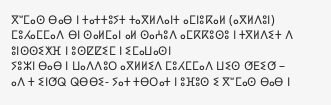ⴳⵯⵎⴰⵙ ⴱⴰⴱ ⵏ ⵜⴰⵜⵜⵓⵢⵜ ⵜⴰⴳⵍⴷⴰⵏⵜ ⴰⵎⵏⵓⴽⴰⵍ (ⴰⴳⵍⴷⵓⵏ) ⵎⵓⵃⴰⵎⵎⴰⴷ ⴱⵏ ⵙⴰⵍⵎⴰⵏ ⴰⵍ ⵙⴰⵄⵓⴷ ⴰⵎⴽⴽⵓⵙⵓ ⵏ ⵜⴳⵍⴷⵉⵜ ⴷ ⵓⵏⵙⵙⵉⵅⴼ ⵏ ⵓⵙⵇⵇⵉⵎ ⵏ ⵉⵎⴰⵡⴰⵙⵏ
ⵢⵓⵣⵏ ⴱⴰⴱ ⵏ ⵡⴰⴷⴷⵓⵔ ⴰⴳⵍⵍⵉⴷ ⵎⵓⵃⵎⵎⴰⴷ ⵡⵉⵙ ⵚⴹⵉⵚ – ⴰⴷ ⵜ ⵉⵏⵚⵕ ⵕⴱⴱⵉ- ⵢⴰⵜ ⵜⴱⵔⴰⵜ ⵏ ⵓⴼⵓⵙ ⵉ ⴳⵯⵎⴰⵙ ⴱⴰⴱ ⵏ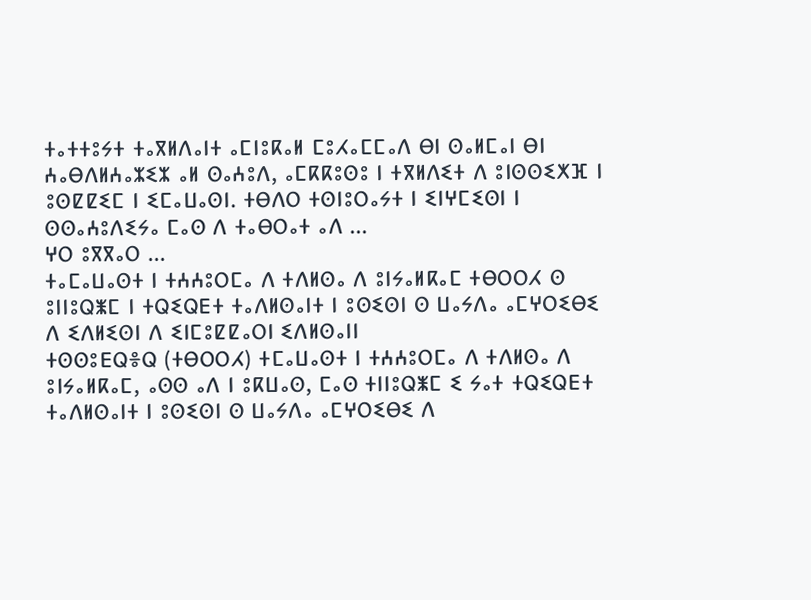ⵜⴰⵜⵜⵓⵢⵜ ⵜⴰⴳⵍⴷⴰⵏⵜ ⴰⵎⵏⵓⴽⴰⵍ ⵎⵓⵃⴰⵎⵎⴰⴷ ⴱⵏ ⵙⴰⵍⵎⴰⵏ ⴱⵏ ⵄⴰⴱⴷⵍⵄⴰⵣⵉⵣ ⴰⵍ ⵙⴰⵄⵓⴷ, ⴰⵎⴽⴽⵓⵙⵓ ⵏ ⵜⴳⵍⴷⵉⵜ ⴷ ⵓⵏⵙⵙⵉⵅⴼ ⵏ ⵓⵙⵇⵇⵉⵎ ⵏ ⵉⵎⴰⵡⴰⵙⵏ. ⵜⴱⴷⵔ ⵜⵙⵏⵓⵔⴰⵢⵜ ⵏ ⵉⵏⵖⵎⵉⵙⵏ ⵏ ⵙⵙⴰⵄⵓⴷⵉⵢⴰ ⵎⴰⵙ ⴷ ⵜⴰⴱⵔⴰⵜ ⴰⴷ ...
ⵖⵔ ⵓⴳⴳⴰⵔ ...
ⵜⴰⵎⴰⵡⴰⵙⵜ ⵏ ⵜⵄⵄⵓⵔⵎⴰ ⴷ ⵜⴷⵍⵙⴰ ⴷ ⵓⵏⵢⴰⵍⴽⴰⵎ ⵜⴱⵔⵔⵃ ⵙ ⵓⵏⵏⵓⵕⵥⵎ ⵏ ⵜⵕⵉⵕⴹⵜ ⵜⴰⴷⵍⵙⴰⵏⵜ ⵏ ⵓⵙⵉⵙⵏ ⵙ ⵡⴰⵢⴷⴰ ⴰⵎⵖⵔⵉⴱⵉ ⴷ ⵉⴷⵍⵉⵙⵏ ⴷ ⵉⵏⵎⵓⵇⵇⴰⵔⵏ ⵉⴷⵍⵙⴰⵏⵏ
ⵜⵙⵙⵓⴹⵕⴻⵕ (ⵜⴱⵔⵔⵃ) ⵜⵎⴰⵡⴰⵙⵜ ⵏ ⵜⵄⵄⵓⵔⵎⴰ ⴷ ⵜⴷⵍⵙⴰ ⴷ ⵓⵏⵢⴰⵍⴽⴰⵎ, ⴰⵙⵙ ⴰⴷ ⵏ ⵓⴽⵡⴰⵙ, ⵎⴰⵙ ⵜⵏⵏⵓⵕⵥⵎ ⵉ ⵢⴰⵜ ⵜⵕⵉⵕⴹⵜ ⵜⴰⴷⵍⵙⴰⵏⵜ ⵏ ⵓⵙⵉⵙⵏ ⵙ ⵡⴰⵢⴷⴰ ⴰⵎⵖⵔⵉⴱⵉ ⴷ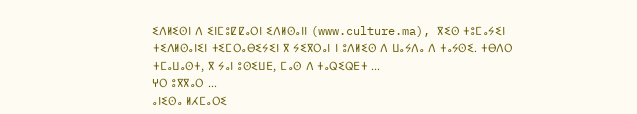ⵉⴷⵍⵉⵙⵏ ⴷ ⵉⵏⵎⵓⵇⵇⴰⵔⵏ ⵉⴷⵍⵙⴰⵏⵏ (www.culture.ma), ⴳⵉⵙ ⵜⵓⵎⴰⵢⵉⵏ ⵜⵉⴷⵍⵙⴰⵏⵉⵏ ⵜⵉⵎⵔⴰⴱⵉⵢⵉⵏ ⴳ ⵢⵉⴳⵔⴰⵏ ⵏ ⵓⴷⵍⵉⵙ ⴷ ⵡⴰⵢⴷⴰ ⴷ ⵜⴰⵢⵙⵉ. ⵜⴱⴷⵔ ⵜⵎⴰⵡⴰⵙⵜ, ⴳ ⵢⴰⵏ ⵓⵙⵉⵡⴹ, ⵎⴰⵙ ⴷ ⵜⴰⵕⵉⵕⴹⵜ ...
ⵖⵔ ⵓⴳⴳⴰⵔ ...
ⴰⵏⵉⵙⴰ ⵍⵃⵎⴰⵔⵉ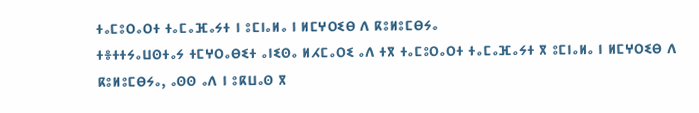ⵜⴰⵎⵓⵔⴰⵔⵜ ⵜⴰⵎⴰⴼⴰⵢⵜ ⵏ ⵓⵎⵏⴰⵍⴰ ⵏ ⵍⵎⵖⵔⵉⴱ ⴷ ⴽⵓⵍⵓⵎⴱⵢⴰ
ⵜⴻⵜⵜⵢⴰⵡⵙⵜⴰⵢ ⵜⵎⵖⵔⴰⴱⵉⵜ ⴰⵏⵉⵙⴰ ⵍⵃⵎⴰⵔⵉ ⴰⴷ ⵜⴳ ⵜⴰⵎⵓⵔⴰⵔⵜ ⵜⴰⵎⴰⴼⴰⵢⵜ ⴳ ⵓⵎⵏⴰⵍⴰ ⵏ ⵍⵎⵖⵔⵉⴱ ⴷ ⴽⵓⵍⵓⵎⴱⵢⴰ, ⴰⵙⵙ ⴰⴷ ⵏ ⵓⴽⵡⴰⵙ ⴳ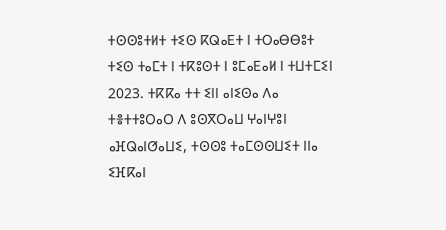ⵜⵙⵙⵓⵜⵍⵜ ⵜⵉⵙ ⴽⵕⴰⴹⵜ ⵏ ⵜⵔⴰⴱⴱⵓⵜ ⵜⵉⵙ ⵜⴰⵎⵜ ⵏ ⵜⴽⵓⵙⵜ ⵏ ⵓⵎⴰⴹⴰⵍ ⵏ ⵜⵡⵜⵎⵉⵏ 2023. ⵜⴽⴽⴰ ⵜⵜ ⵉⵏⵏ ⴰⵏⵉⵙⴰ ⴷⴰ ⵜⴻⵜⵜⵓⵔⴰⵔ ⴷ ⵓⵙⴳⵔⴰⵡ ⵖⴰⵏⵖⵓⵏ ⴰⴼⵕⴰⵏⵚⴰⵡⵉ, ⵜⵙⵙⵓ ⵜⴰⵎⵙⵙⵡⵉⵜ ⵏⵏⴰ ⵉⴼⴽⴰⵏ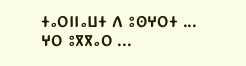ⵜⴰⵔⵏⵏⴰⵡⵜ ⴷ ⵓⵙⵖⵔⵜ ...
ⵖⵔ ⵓⴳⴳⴰⵔ ...